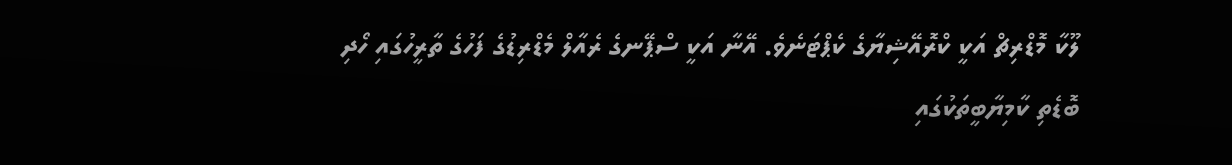ލޫކާ މޮޑްރިޗް އަކީ ކްރޮއޭޝިޔާގެ ކެޕްޓަނެވެ. އޭނާ އަކީ ސްޕޭނގެ ރެއާލް މެޑްރިޑުގެ ފަހުގެ ތާރީހުގައި ހޯދި ބޮޑެތި ކާމިޔާބީތަކުގައި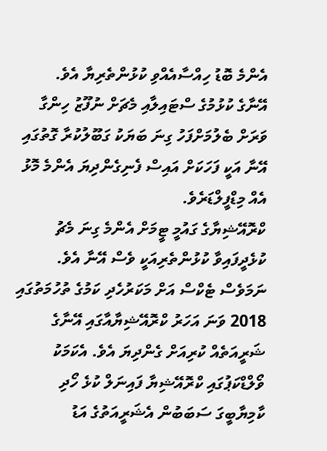އެންމެ ބޮޑު ހިއްސާއެއްވި ކުޅުންތެރިޔާ އެވެ.
އޭނާގެ ކުޅުމުގެ ސްޓައިލާއި މެޗަށް ނުފޫޒު ހިންގާ ވަރަށް ބެލުމަށްފަހު ގިނަ ބަޔަކު ގަބޫލުކުރާ ގޮތުގައި އޭނާ އަކީ ފަހަކަށް އައިސް ފެނިގެންދިޔަ އެންމެ މޮޅު އެއް މިޑްފީލްޑަރެވެ.
ކްރޮއޭޝިޔާގެ ގައުމީ ޓީމަށް އެންމެ ގިނަ މެޗު ކުޅެދީފައިވާ ކުޅުންތެރިއަކީ ވެސް އޭނާ އެވެ.
ނަމަވެސް ޓެކްސް އަށް މަކަރުހެދި ކަމުގެ ތުހުމަތުގައި 2018 ވަނަ އަހަރު ކްރޮއޭޝިޔާއާގައި އޭނާގެ ޝަރީއަތެއް ކުރިއަށް ގެންދިޔަ އެވެ. އެކަމަކު ވޯލްޑްކަޕުގައި ކްރޮއޭޝިޔާ ފައިނަލް ކުޅެ ހޯދި ކާމިޔާބީގަ ސަބަބުން އެޝަރީއަތުގެ އަޑު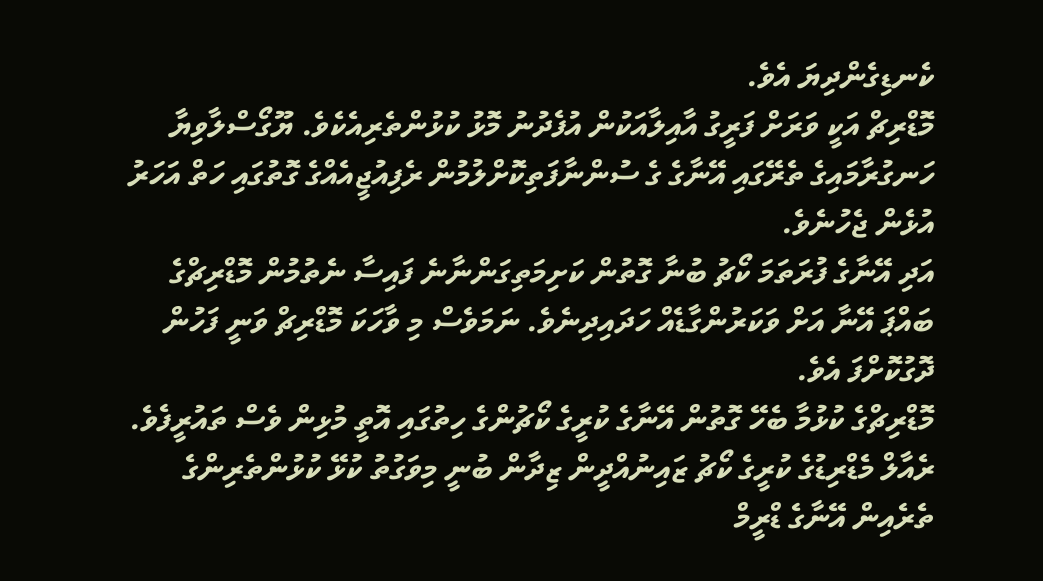ކެނޑިގެންދިޔަ އެވެ.
މޮޑްރިޗް އަކީ ވަރަށް ފަރީގު އާއިލާއަކުން އުފެދުނު މޮޅު ކުޅުންތެރިއެކެވެ. ޔޫގޯސްލާވިޔާ ހަނގުރާމައިގެ ތެރޭގައި އޭނާގެ ގެ ސުންނާފަތިކޮށްލުމުން ރެފިއުޖީއެއްގެ ގޮތުގައި ހަތް އަހަރު އުޅެން ޖެހުނެވެ.
އަދި އޭނާގެ ފުރަތަމަ ކޯޗު ބުނާ ގޮތުން ކަށިމަތިގަންނާނެ ފައިސާ ނެތުމުން މޮޑްރިޗްގެ ބައްޕަ އޭނާ އަށް ވަކަރުންގާޑެއް ހަދައިދިނެވެ. ނަމަވެސް މި ވާހަކަ މޮޑްރިޗް ވަނީ ފަހުން ދޮގުކޮށްފަ އެވެ.
މޮޑްރިޗްގެ ކުޅުމާ ބެހޭ ގޮތުން އޭނާގެ ކުރީގެ ކޯޗުންގެ ހިތުގައި އޮތީ މުޅިން ވެސް ތައުރީފެވެ. ރެއާލް މެޑްރިޑުގެ ކުރީގެ ކޯޗު ޒައިނުއްދީން ޒިދާން ބުނީ މިވަގުތު ކުޅޭ ކުޅުންތެރިންގެ ތެރެއިން އޭނާގެ ޑްރީމް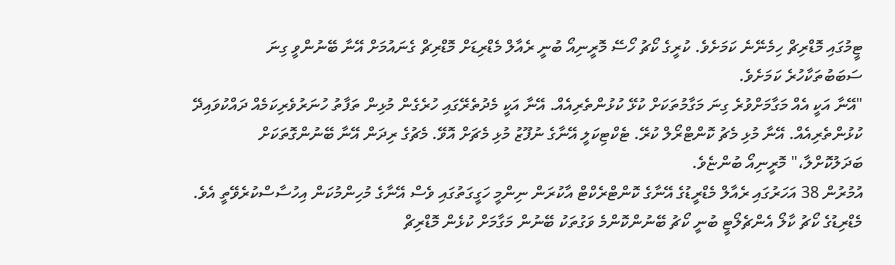ޓީމުގައި މޮޑްރިޗް ހިމެނޭނެ ކަމަށެވެ. ކުރީގެ ކޯޗު ހޯސޭ މޮރީނިއޯ ބުނީ ރެއާލް މެޑްރިޑަށް މޮޑްރިޗް ގެނައުމަށް އޭނާ ބޭނުންވީ ގިނަ ސަބަބުތަކާހުރެ ކަމަށެވެ.
"އޭނާ އަކީ އެއް މަގާމަށްވުރެ ގިނަ މަގާމުތަކަށް ކުޅޭ ކުޅުންތެރިއެއް. އޭނާ އަކީ މެދުތެރޭގައި ހުރެގެން މުޅިން ތަފާތު ހުނަރުވެރިކަމެއް ދައްކުވައިދޭ ކުޅުންތެރިއެއް. އޭނާ މުޅި މެޗު ކޮންޓްރޯލް ކުރޭ. ޓެކްޓިކަލީ އޭނާގެ ނުފޫޒު މުޅި މެޗަށް އޮވޭ. މެޗުގެ ރިދަން އޭނާ ބޭނުންގޮތަކަށް ބަދަލުކޮށްލާ،" މޮރީނިއޯ ބުންޏެވެ.
އުމުރުން 38 އަހަރުގައި ރެއާލް މެޑްރީޑުގެ އޭނާގެ ކޮންޓްރެކްޓް އާކުރަން ނިންމީ ހަގީގަތުގައި ވެސް އޭނާގެ މުހިންމުކަން އިހުސާސްކުރެވޭތީ އެވެ. މެޑްރިޑުގެ ކޯޗު ކާލޯ އެންޗެލޯޓީ ބުނީ ކޯޗު ބޭނުންކޮންމެ ވަގުތަކު ބޭނުން މަގާމަށް ކުޅެން މޮޑްރިޗް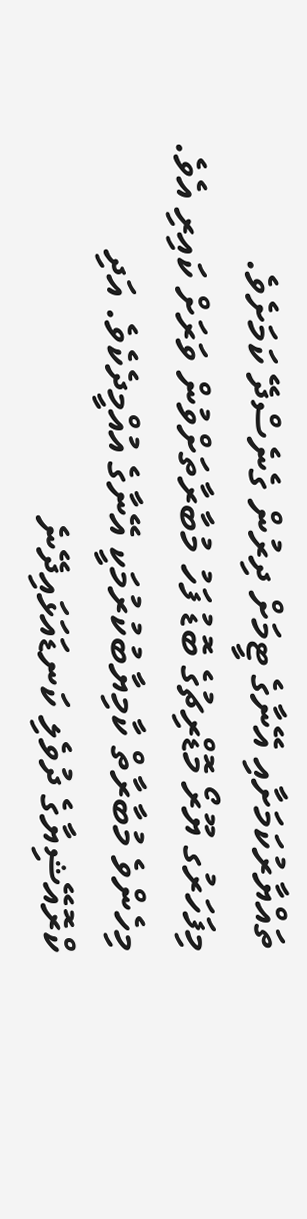ތައްޔާރުކަމަށާއި އޭނާގެ ޓީމަށް ދިރުން ގެނެސްދޭ ކަމަށެވެ.
މިފަހަރުގ ޔޫރޯ މޮޑްރިޗުގެ ބޮޑު ފަހު މުބާރާތަށްވުން ވަރަށް ކައިރި އެވެ. މިހެންވެ މުބާރާތް ކާމިޔާބުކުރުމަކީ އޭނާގެ އުއްމީދެކެވެ. އަދި ކްރޮއޭޝިޔާގެ ދުވެލި ކަނޑައަޅައިދޭނެ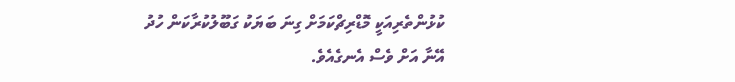ކުޅުންތެރިއަކީ މޮޑްރިޗްކަމަށް ގިނަ ބަޔަކު ގަބޫލުކުރާކަން ހުދު އޭނާ އަށް ވެސް އެނގެއެވެ.